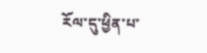རོལ་དུ་ཕྱིན་པ་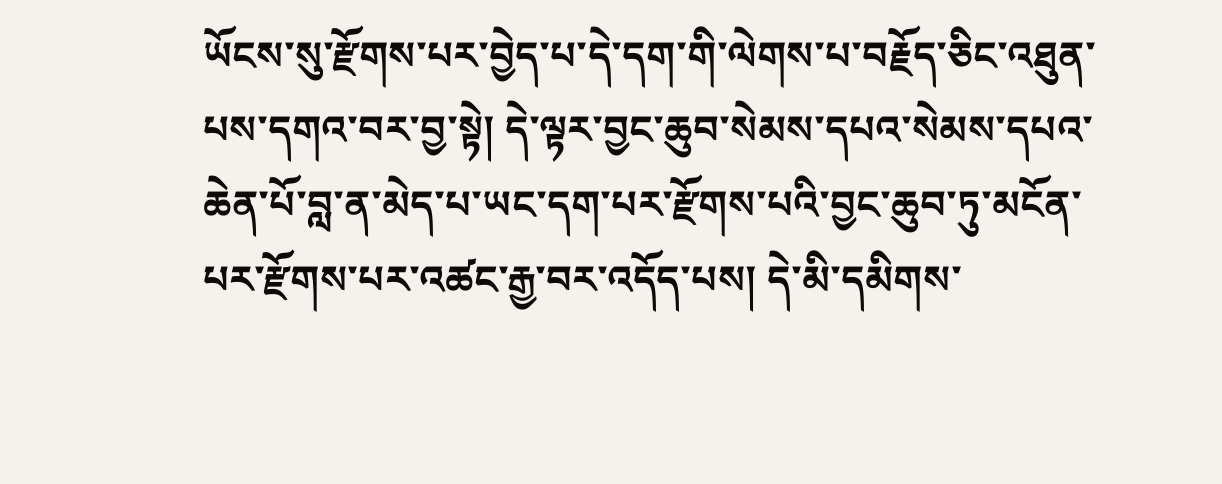ཡོངས་སུ་རྫོགས་པར་བྱེད་པ་དེ་དག་གི་ལེགས་པ་བརྗོད་ཅིང་འཐུན་པས་དགའ་བར་བྱ་སྟེ། དེ་ལྟར་བྱང་ཆུབ་སེམས་དཔའ་སེམས་དཔའ་ཆེན་པོ་བླ་ན་མེད་པ་ཡང་དག་པར་རྫོགས་པའི་བྱང་ཆུབ་ཏུ་མངོན་པར་རྫོགས་པར་འཚང་རྒྱ་བར་འདོད་པས། དེ་མི་དམིགས་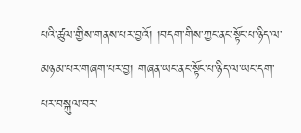པའི་ཚུལ་གྱིས་གནས་པར་བྱའོ། །བདག་གིས་ཀྱང་ནང་སྟོང་པ་ཉིད་ལ་མཉམ་པར་གཞག་པར་བྱ། གཞན་ཡང་ནང་སྟོང་པ་ཉིད་ལ་ཡང་དག་པར་བསྐུལ་བར་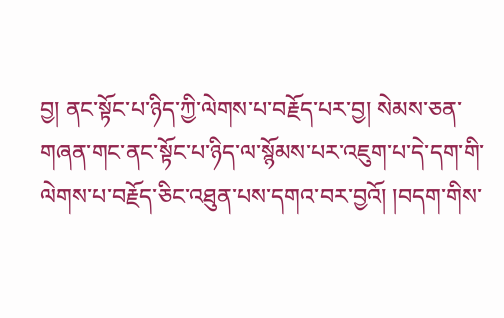བྱ། ནང་སྟོང་པ་ཉིད་ཀྱི་ལེགས་པ་བརྗོད་པར་བྱ། སེམས་ཅན་གཞན་གང་ནང་སྟོང་པ་ཉིད་ལ་སྙོམས་པར་འཇུག་པ་དེ་དག་གི་ལེགས་པ་བརྗོད་ཅིང་འཐུན་པས་དགའ་བར་བྱའོ། །བདག་གིས་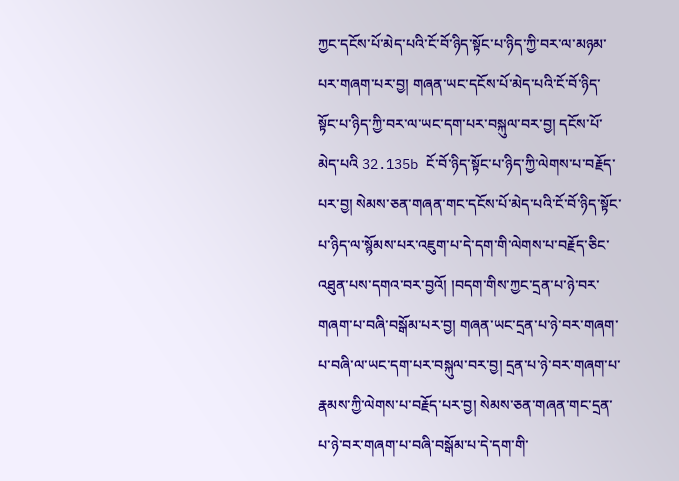ཀྱང་དངོས་པོ་མེད་པའི་ངོ་བོ་ཉིད་སྟོང་པ་ཉིད་ཀྱི་བར་ལ་མཉམ་པར་གཞག་པར་བྱ། གཞན་ཡང་དངོས་པོ་མེད་པའི་ངོ་བོ་ཉིད་སྟོང་པ་ཉིད་ཀྱི་བར་ལ་ཡང་དག་པར་བསྐུལ་བར་བྱ། དངོས་པོ་མེད་པའི 32.135b ངོ་བོ་ཉིད་སྟོང་པ་ཉིད་ཀྱི་ལེགས་པ་བརྗོད་པར་བྱ། སེམས་ཅན་གཞན་གང་དངོས་པོ་མེད་པའི་ངོ་བོ་ཉིད་སྟོང་པ་ཉིད་ལ་སྙོམས་པར་འཇུག་པ་དེ་དག་གི་ལེགས་པ་བརྗོད་ཅིང་འཐུན་པས་དགའ་བར་བྱའོ། །བདག་གིས་ཀྱང་དྲན་པ་ཉེ་བར་གཞག་པ་བཞི་བསྒོམ་པར་བྱ། གཞན་ཡང་དྲན་པ་ཉེ་བར་གཞག་པ་བཞི་ལ་ཡང་དག་པར་བསྐུལ་བར་བྱ། དྲན་པ་ཉེ་བར་གཞག་པ་རྣམས་ཀྱི་ལེགས་པ་བརྗོད་པར་བྱ། སེམས་ཅན་གཞན་གང་དྲན་པ་ཉེ་བར་གཞག་པ་བཞི་བསྒོམ་པ་དེ་དག་གི་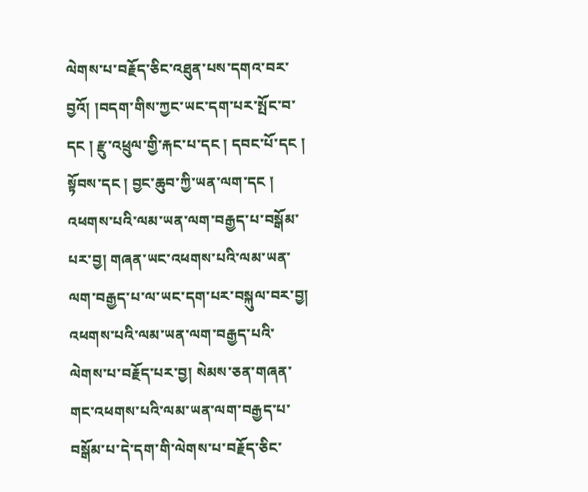ལེགས་པ་བརྗོད་ཅིང་འཐུན་པས་དགའ་བར་བྱའོ། །བདག་གིས་ཀྱང་ཡང་དག་པར་སྤོང་བ་དང ། རྫུ་འཕྲུལ་གྱི་རྐང་པ་དང ། དབང་པོ་དང ། སྟོབས་དང ། བྱང་ཆུབ་ཀྱི་ཡན་ལག་དང ། འཕགས་པའི་ལམ་ཡན་ལག་བརྒྱད་པ་བསྒོམ་པར་བྱ། གཞན་ཡང་འཕགས་པའི་ལམ་ཡན་ལག་བརྒྱད་པ་ལ་ཡང་དག་པར་བསྐུལ་བར་བྱ། འཕགས་པའི་ལམ་ཡན་ལག་བརྒྱད་པའི་ལེགས་པ་བརྗོད་པར་བྱ། སེམས་ཅན་གཞན་གང་འཕགས་པའི་ལམ་ཡན་ལག་བརྒྱད་པ་བསྒོམ་པ་དེ་དག་གི་ལེགས་པ་བརྗོད་ཅིང་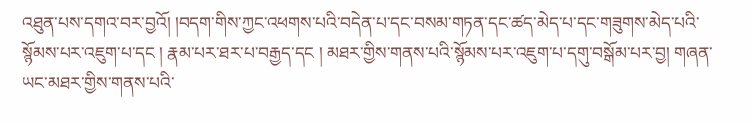འཐུན་པས་དགའ་བར་བྱའོ། །བདག་གིས་ཀྱང་འཕགས་པའི་བདེན་པ་དང་བསམ་གཏན་དང་ཚད་མེད་པ་དང་གཟུགས་མེད་པའི་སྙོམས་པར་འཇུག་པ་དང ། རྣམ་པར་ཐར་པ་བརྒྱད་དང ། མཐར་གྱིས་གནས་པའི་སྙོམས་པར་འཇུག་པ་དགུ་བསྒོམ་པར་བྱ། གཞན་ཡང་མཐར་གྱིས་གནས་པའི་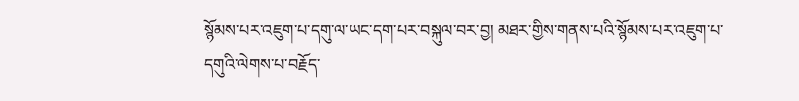སྙོམས་པར་འཇུག་པ་དགུ་ལ་ཡང་དག་པར་བསྐུལ་བར་བྱ། མཐར་གྱིས་གནས་པའི་སྙོམས་པར་འཇུག་པ་དགུའི་ལེགས་པ་བརྗོད་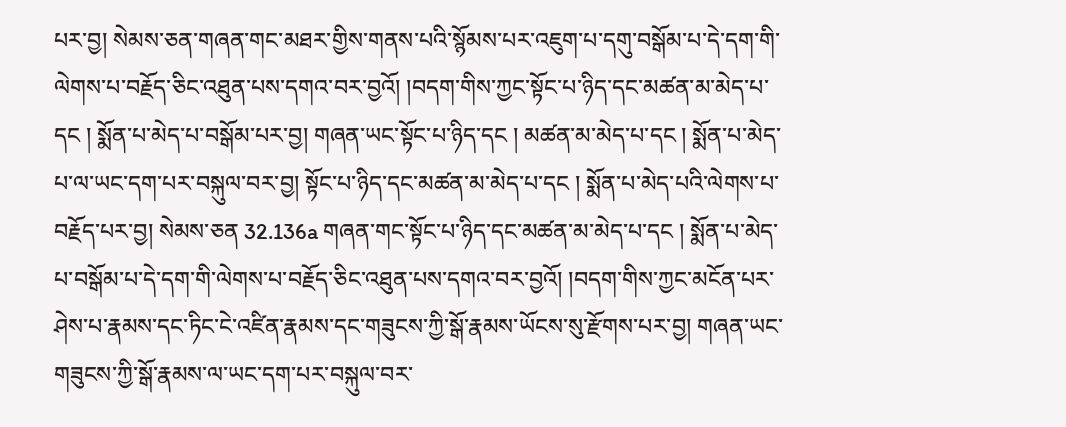པར་བྱ། སེམས་ཅན་གཞན་གང་མཐར་གྱིས་གནས་པའི་སྙོམས་པར་འཇུག་པ་དགུ་བསྒོམ་པ་དེ་དག་གི་ལེགས་པ་བརྗོད་ཅིང་འཐུན་པས་དགའ་བར་བྱའོ། །བདག་གིས་ཀྱང་སྟོང་པ་ཉིད་དང་མཚན་མ་མེད་པ་དང ། སྨོན་པ་མེད་པ་བསྒོམ་པར་བྱ། གཞན་ཡང་སྟོང་པ་ཉིད་དང ། མཚན་མ་མེད་པ་དང ། སྨོན་པ་མེད་པ་ལ་ཡང་དག་པར་བསྐུལ་བར་བྱ། སྟོང་པ་ཉིད་དང་མཚན་མ་མེད་པ་དང ། སྨོན་པ་མེད་པའི་ལེགས་པ་བརྗོད་པར་བྱ། སེམས་ཅན 32.136a གཞན་གང་སྟོང་པ་ཉིད་དང་མཚན་མ་མེད་པ་དང ། སྨོན་པ་མེད་པ་བསྒོམ་པ་དེ་དག་གི་ལེགས་པ་བརྗོད་ཅིང་འཐུན་པས་དགའ་བར་བྱའོ། །བདག་གིས་ཀྱང་མངོན་པར་ཤེས་པ་རྣམས་དང་ཏིང་ངེ་འཛིན་རྣམས་དང་གཟུངས་ཀྱི་སྒོ་རྣམས་ཡོངས་སུ་རྫོགས་པར་བྱ། གཞན་ཡང་གཟུངས་ཀྱི་སྒོ་རྣམས་ལ་ཡང་དག་པར་བསྐུལ་བར་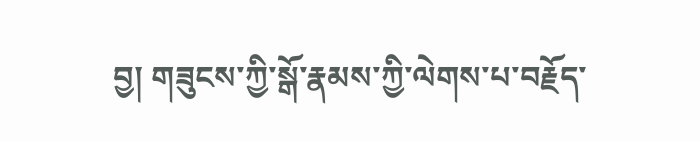བྱ། གཟུངས་ཀྱི་སྒོ་རྣམས་ཀྱི་ལེགས་པ་བརྗོད་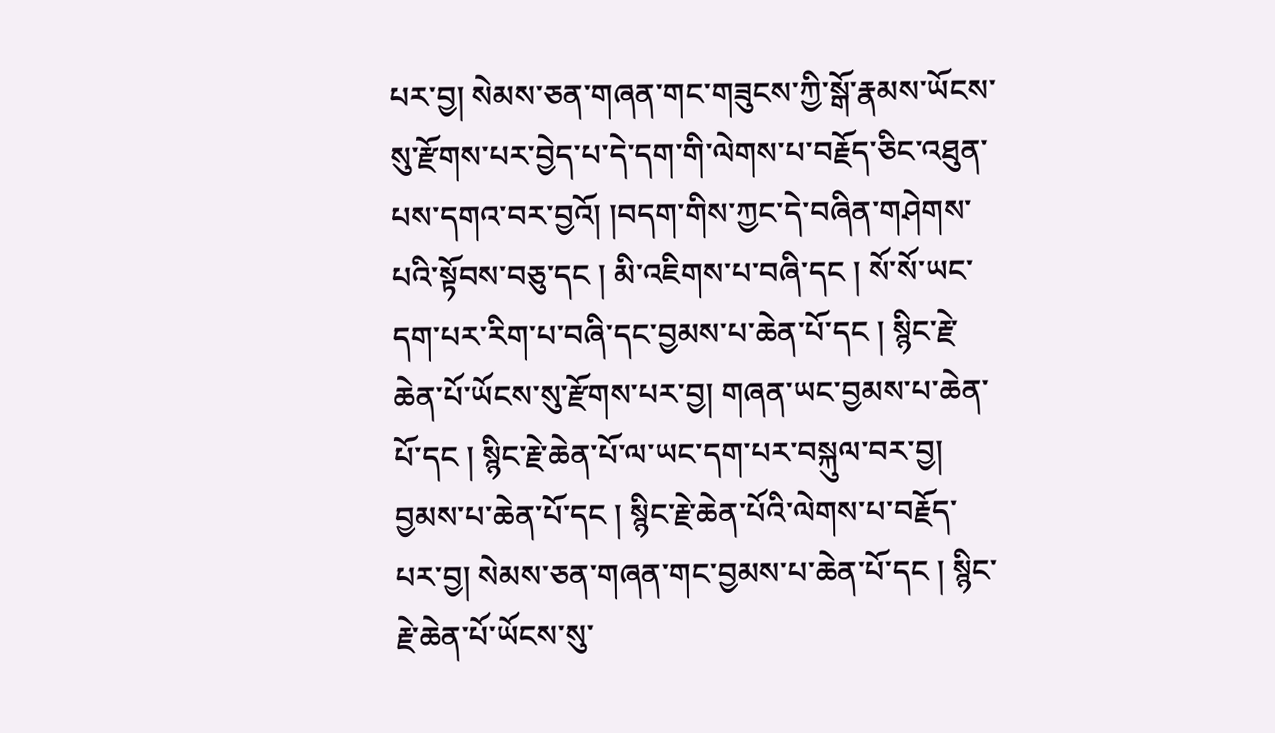པར་བྱ། སེམས་ཅན་གཞན་གང་གཟུངས་ཀྱི་སྒོ་རྣམས་ཡོངས་སུ་རྫོགས་པར་བྱེད་པ་དེ་དག་གི་ལེགས་པ་བརྗོད་ཅིང་འཐུན་པས་དགའ་བར་བྱའོ། །བདག་གིས་ཀྱང་དེ་བཞིན་གཤེགས་པའི་སྟོབས་བཅུ་དང ། མི་འཇིགས་པ་བཞི་དང ། སོ་སོ་ཡང་དག་པར་རིག་པ་བཞི་དང་བྱམས་པ་ཆེན་པོ་དང ། སྙིང་རྗེ་ཆེན་པོ་ཡོངས་སུ་རྫོགས་པར་བྱ། གཞན་ཡང་བྱམས་པ་ཆེན་པོ་དང ། སྙིང་རྗེ་ཆེན་པོ་ལ་ཡང་དག་པར་བསྐུལ་བར་བྱ། བྱམས་པ་ཆེན་པོ་དང ། སྙིང་རྗེ་ཆེན་པོའི་ལེགས་པ་བརྗོད་པར་བྱ། སེམས་ཅན་གཞན་གང་བྱམས་པ་ཆེན་པོ་དང ། སྙིང་རྗེ་ཆེན་པོ་ཡོངས་སུ་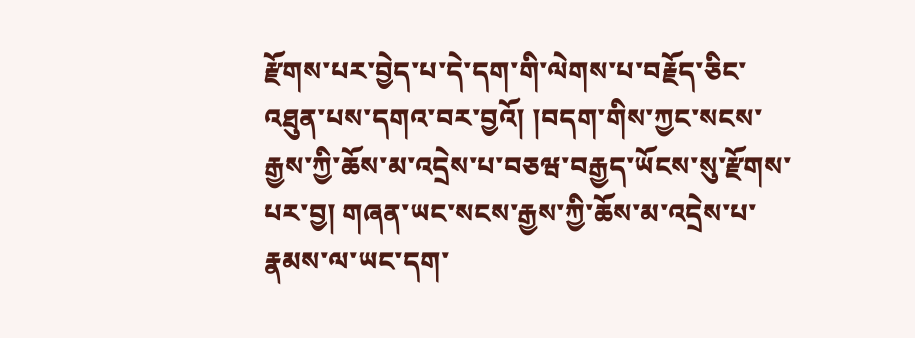རྫོགས་པར་བྱེད་པ་དེ་དག་གི་ལེགས་པ་བརྗོད་ཅིང་འཐུན་པས་དགའ་བར་བྱའོ། །བདག་གིས་ཀྱང་སངས་རྒྱས་ཀྱི་ཆོས་མ་འདྲེས་པ་བཅཝ་བརྒྱད་ཡོངས་སུ་རྫོགས་པར་བྱ། གཞན་ཡང་སངས་རྒྱས་ཀྱི་ཆོས་མ་འདྲེས་པ་རྣམས་ལ་ཡང་དག་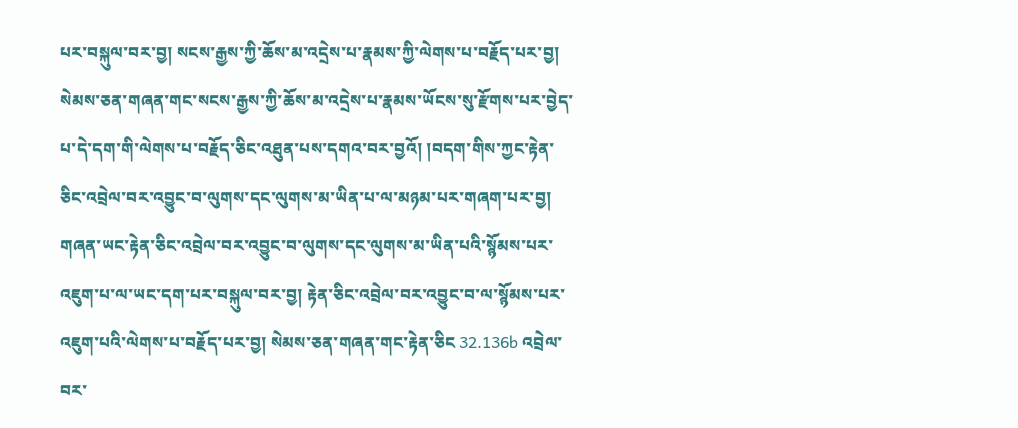པར་བསྐུལ་བར་བྱ། སངས་རྒྱས་ཀྱི་ཆོས་མ་འདྲེས་པ་རྣམས་ཀྱི་ལེགས་པ་བརྗོད་པར་བྱ། སེམས་ཅན་གཞན་གང་སངས་རྒྱས་ཀྱི་ཆོས་མ་འདྲེས་པ་རྣམས་ཡོངས་སུ་རྫོགས་པར་བྱེད་པ་དེ་དག་གི་ལེགས་པ་བརྗོད་ཅིང་འཐུན་པས་དགའ་བར་བྱའོ། །བདག་གིས་ཀྱང་རྟེན་ཅིང་འབྲེལ་བར་འབྱུང་བ་ལུགས་དང་ལུགས་མ་ཡིན་པ་ལ་མཉམ་པར་གཞག་པར་བྱ། གཞན་ཡང་རྟེན་ཅིང་འབྲེལ་བར་འབྱུང་བ་ལུགས་དང་ལུགས་མ་ཡིན་པའི་སྙོམས་པར་འཇུག་པ་ལ་ཡང་དག་པར་བསྐུལ་བར་བྱ། རྟེན་ཅིང་འབྲེལ་བར་འབྱུང་བ་ལ་སྙོམས་པར་འཇུག་པའི་ལེགས་པ་བརྗོད་པར་བྱ། སེམས་ཅན་གཞན་གང་རྟེན་ཅིང 32.136b འབྲེལ་བར་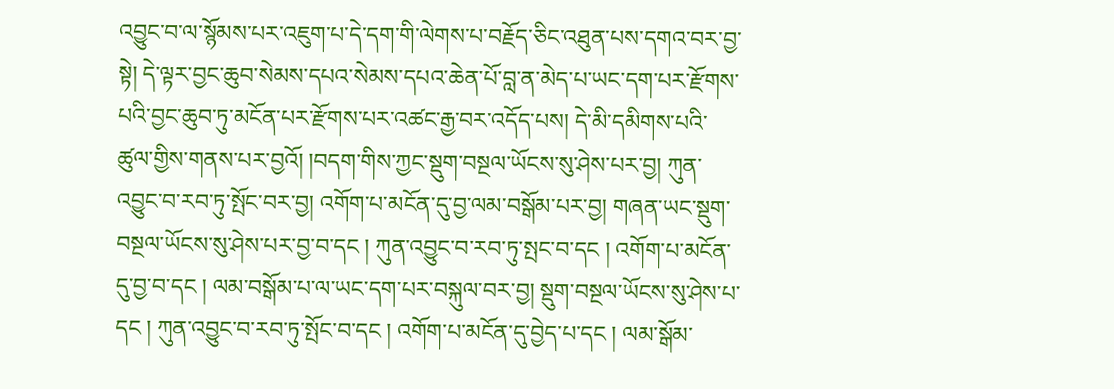འབྱུང་བ་ལ་སྙོམས་པར་འཇུག་པ་དེ་དག་གི་ལེགས་པ་བརྗོད་ཅིང་འཐུན་པས་དགའ་བར་བྱ་སྟེ། དེ་ལྟར་བྱང་ཆུབ་སེམས་དཔའ་སེམས་དཔའ་ཆེན་པོ་བླ་ན་མེད་པ་ཡང་དག་པར་རྫོགས་པའི་བྱང་ཆུབ་ཏུ་མངོན་པར་རྫོགས་པར་འཚང་རྒྱ་བར་འདོད་པས། དེ་མི་དམིགས་པའི་ཚུལ་གྱིས་གནས་པར་བྱའོ། །བདག་གིས་ཀྱང་སྡུག་བསྔལ་ཡོངས་སུ་ཤེས་པར་བྱ། ཀུན་འབྱུང་བ་རབ་ཏུ་སྤོང་བར་བྱ། འགོག་པ་མངོན་དུ་བྱ་ལམ་བསྒོམ་པར་བྱ། གཞན་ཡང་སྡུག་བསྔལ་ཡོངས་སུ་ཤེས་པར་བྱ་བ་དང ། ཀུན་འབྱུང་བ་རབ་ཏུ་སྤང་བ་དང ། འགོག་པ་མངོན་དུ་བྱ་བ་དང ། ལམ་བསྒོམ་པ་ལ་ཡང་དག་པར་བསྐུལ་བར་བྱ། སྡུག་བསྔལ་ཡོངས་སུ་ཤེས་པ་དང ། ཀུན་འབྱུང་བ་རབ་ཏུ་སྤོང་བ་དང ། འགོག་པ་མངོན་དུ་བྱེད་པ་དང ། ལམ་སྒོམ་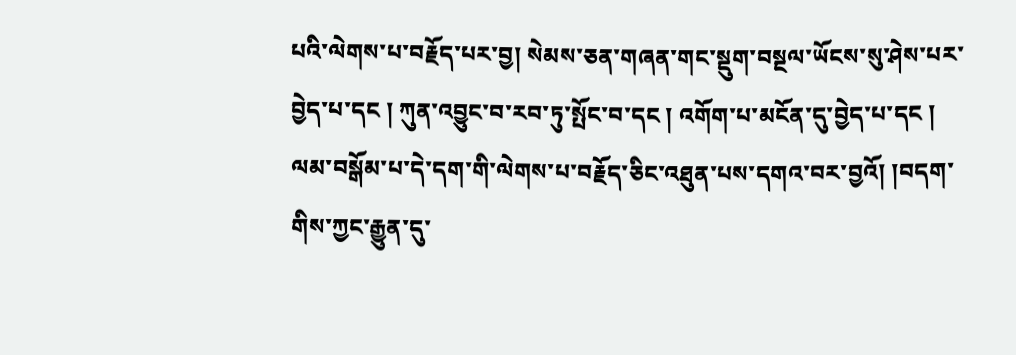པའི་ལེགས་པ་བརྗོད་པར་བྱ། སེམས་ཅན་གཞན་གང་སྡུག་བསྔལ་ཡོངས་སུ་ཤེས་པར་བྱེད་པ་དང ། ཀུན་འབྱུང་བ་རབ་ཏུ་སྤོང་བ་དང ། འགོག་པ་མངོན་དུ་བྱེད་པ་དང ། ལམ་བསྒོམ་པ་དེ་དག་གི་ལེགས་པ་བརྗོད་ཅིང་འཐུན་པས་དགའ་བར་བྱའོ། །བདག་གིས་ཀྱང་རྒྱུན་དུ་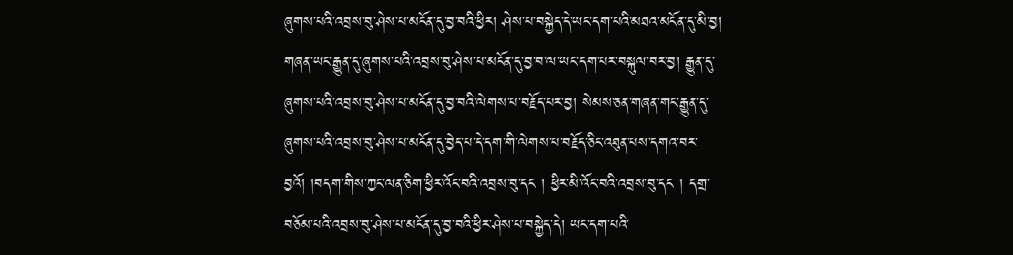ཞུགས་པའི་འབྲས་བུ་ཤེས་པ་མངོན་དུ་བྱ་བའི་ཕྱིར། ཤེས་པ་བསྐྱེད་དེ་ཡང་དག་པའི་མཐའ་མངོན་དུ་མི་བྱ། གཞན་ཡང་རྒྱུན་དུ་ཞུགས་པའི་འབྲས་བུ་ཤེས་པ་མངོན་དུ་བྱ་བ་ལ་ཡང་དག་པར་བསྐུལ་བར་བྱ། རྒྱུན་དུ་ཞུགས་པའི་འབྲས་བུ་ཤེས་པ་མངོན་དུ་བྱ་བའི་ལེགས་པ་བརྗོད་པར་བྱ། སེམས་ཅན་གཞན་གང་རྒྱུན་དུ་ཞུགས་པའི་འབྲས་བུ་ཤེས་པ་མངོན་དུ་བྱེད་པ་དེ་དག་གི་ལེགས་པ་བརྗོད་ཅིང་འཐུན་པས་དགའ་བར་བྱའོ། །བདག་གིས་ཀྱང་ལན་ཅིག་ཕྱིར་འོང་བའི་འབྲས་བུ་དང ། ཕྱིར་མི་འོང་བའི་འབྲས་བུ་དང ། དགྲ་བཅོམ་པའི་འབྲས་བུ་ཤེས་པ་མངོན་དུ་བྱ་བའི་ཕྱིར་ཤེས་པ་བསྐྱེད་དེ། ཡང་དག་པའི་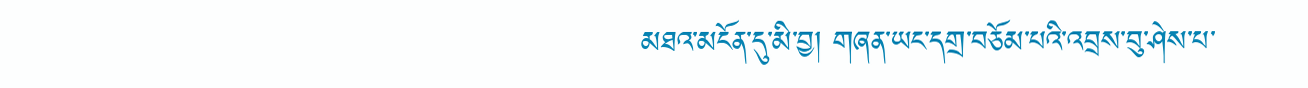མཐའ་མངོན་དུ་མི་བྱ། གཞན་ཡང་དགྲ་བཅོམ་པའི་འབྲས་བུ་ཤེས་པ་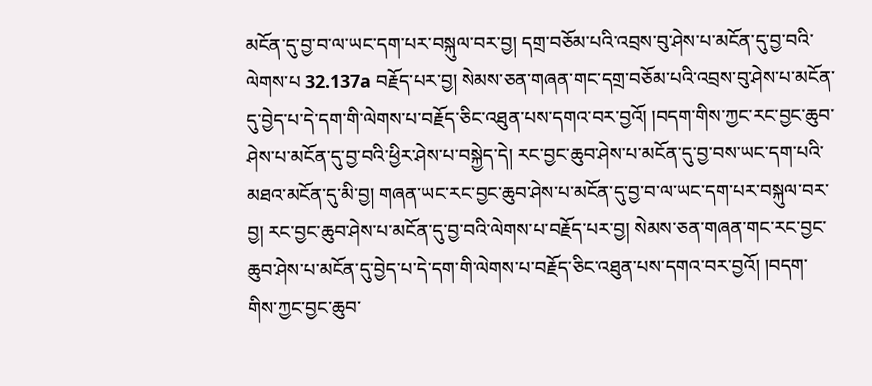མངོན་དུ་བྱ་བ་ལ་ཡང་དག་པར་བསྐུལ་བར་བྱ། དགྲ་བཅོམ་པའི་འབྲས་བུ་ཤེས་པ་མངོན་དུ་བྱ་བའི་ལེགས་པ 32.137a བརྗོད་པར་བྱ། སེམས་ཅན་གཞན་གང་དགྲ་བཅོམ་པའི་འབྲས་བུ་ཤེས་པ་མངོན་དུ་བྱེད་པ་དེ་དག་གི་ལེགས་པ་བརྗོད་ཅིང་འཐུན་པས་དགའ་བར་བྱའོ། །བདག་གིས་ཀྱང་རང་བྱང་ཆུབ་ཤེས་པ་མངོན་དུ་བྱ་བའི་ཕྱིར་ཤེས་པ་བསྐྱེད་དེ། རང་བྱང་ཆུབ་ཤེས་པ་མངོན་དུ་བྱ་བས་ཡང་དག་པའི་མཐའ་མངོན་དུ་མི་བྱ། གཞན་ཡང་རང་བྱང་ཆུབ་ཤེས་པ་མངོན་དུ་བྱ་བ་ལ་ཡང་དག་པར་བསྐུལ་བར་བྱ། རང་བྱང་ཆུབ་ཤེས་པ་མངོན་དུ་བྱ་བའི་ལེགས་པ་བརྗོད་པར་བྱ། སེམས་ཅན་གཞན་གང་རང་བྱང་ཆུབ་ཤེས་པ་མངོན་དུ་བྱེད་པ་དེ་དག་གི་ལེགས་པ་བརྗོད་ཅིང་འཐུན་པས་དགའ་བར་བྱའོ། །བདག་གིས་ཀྱང་བྱང་ཆུབ་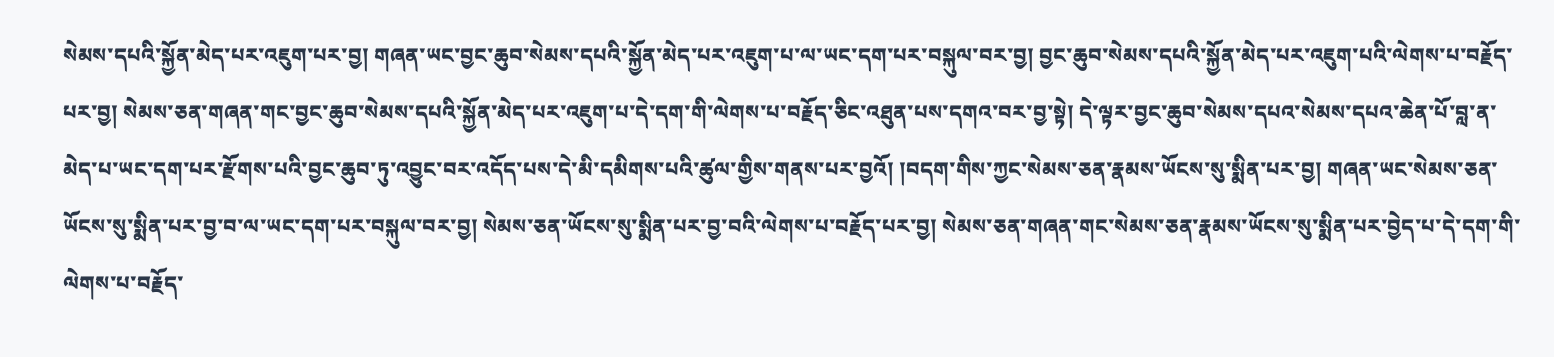སེམས་དཔའི་སྐྱོན་མེད་པར་འཇུག་པར་བྱ། གཞན་ཡང་བྱང་ཆུབ་སེམས་དཔའི་སྐྱོན་མེད་པར་འཇུག་པ་ལ་ཡང་དག་པར་བསྐུལ་བར་བྱ། བྱང་ཆུབ་སེམས་དཔའི་སྐྱོན་མེད་པར་འཇུག་པའི་ལེགས་པ་བརྗོད་པར་བྱ། སེམས་ཅན་གཞན་གང་བྱང་ཆུབ་སེམས་དཔའི་སྐྱོན་མེད་པར་འཇུག་པ་དེ་དག་གི་ལེགས་པ་བརྗོད་ཅིང་འཐུན་པས་དགའ་བར་བྱ་སྟེ། དེ་ལྟར་བྱང་ཆུབ་སེམས་དཔའ་སེམས་དཔའ་ཆེན་པོ་བླ་ན་མེད་པ་ཡང་དག་པར་རྫོགས་པའི་བྱང་ཆུབ་ཏུ་འབྱུང་བར་འདོད་པས་དེ་མི་དམིགས་པའི་ཚུལ་གྱིས་གནས་པར་བྱའོ། །བདག་གིས་ཀྱང་སེམས་ཅན་རྣམས་ཡོངས་སུ་སྨིན་པར་བྱ། གཞན་ཡང་སེམས་ཅན་ཡོངས་སུ་སྨིན་པར་བྱ་བ་ལ་ཡང་དག་པར་བསྐུལ་བར་བྱ། སེམས་ཅན་ཡོངས་སུ་སྨིན་པར་བྱ་བའི་ལེགས་པ་བརྗོད་པར་བྱ། སེམས་ཅན་གཞན་གང་སེམས་ཅན་རྣམས་ཡོངས་སུ་སྨིན་པར་བྱེད་པ་དེ་དག་གི་ལེགས་པ་བརྗོད་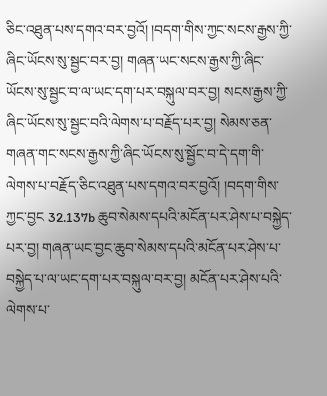ཅིང་འཐུན་པས་དགའ་བར་བྱའོ། །བདག་གིས་ཀྱང་སངས་རྒྱས་ཀྱི་ཞིང་ཡོངས་སུ་སྦྱང་བར་བྱ། གཞན་ཡང་སངས་རྒྱས་ཀྱི་ཞིང་ཡོངས་སུ་སྦྱང་བ་ལ་ཡང་དག་པར་བསྐུལ་བར་བྱ། སངས་རྒྱས་ཀྱི་ཞིང་ཡོངས་སུ་སྦྱང་བའི་ལེགས་པ་བརྗོད་པར་བྱ། སེམས་ཅན་གཞན་གང་སངས་རྒྱས་ཀྱི་ཞིང་ཡོངས་སུ་སྦྱོང་བ་དེ་དག་གི་ལེགས་པ་བརྗོད་ཅིང་འཐུན་པས་དགའ་བར་བྱའོ། །བདག་གིས་ཀྱང་བྱང 32.137b ཆུབ་སེམས་དཔའི་མངོན་པར་ཤེས་པ་བསྐྱེད་པར་བྱ། གཞན་ཡང་བྱང་ཆུབ་སེམས་དཔའི་མངོན་པར་ཤེས་པ་བསྐྱེད་པ་ལ་ཡང་དག་པར་བསྐུལ་བར་བྱ། མངོན་པར་ཤེས་པའི་ལེགས་པ་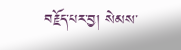བརྗོད་པར་བྱ། སེམས་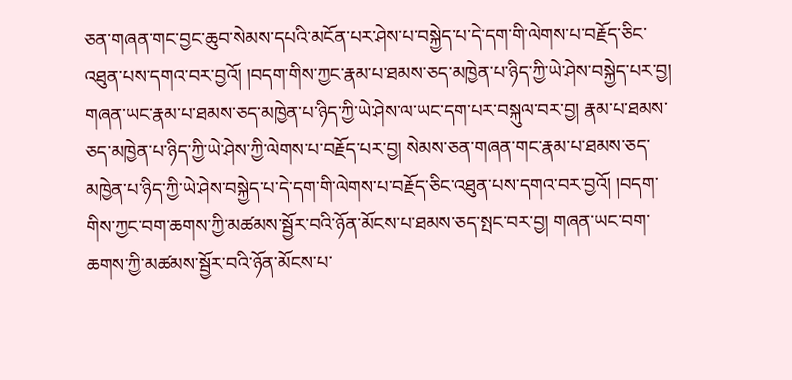ཅན་གཞན་གང་བྱང་ཆུབ་སེམས་དཔའི་མངོན་པར་ཤེས་པ་བསྐྱེད་པ་དེ་དག་གི་ལེགས་པ་བརྗོད་ཅིང་འཐུན་པས་དགའ་བར་བྱའོ། །བདག་གིས་ཀྱང་རྣམ་པ་ཐམས་ཅད་མཁྱེན་པ་ཉིད་ཀྱི་ཡེ་ཤེས་བསྐྱེད་པར་བྱ། གཞན་ཡང་རྣམ་པ་ཐམས་ཅད་མཁྱེན་པ་ཉིད་ཀྱི་ཡེ་ཤེས་ལ་ཡང་དག་པར་བསྐུལ་བར་བྱ། རྣམ་པ་ཐམས་ཅད་མཁྱེན་པ་ཉིད་ཀྱི་ཡེ་ཤེས་ཀྱི་ལེགས་པ་བརྗོད་པར་བྱ། སེམས་ཅན་གཞན་གང་རྣམ་པ་ཐམས་ཅད་མཁྱེན་པ་ཉིད་ཀྱི་ཡེ་ཤེས་བསྐྱེད་པ་དེ་དག་གི་ལེགས་པ་བརྗོད་ཅིང་འཐུན་པས་དགའ་བར་བྱའོ། །བདག་གིས་ཀྱང་བག་ཆགས་ཀྱི་མཚམས་སྦྱོར་བའི་ཉོན་མོངས་པ་ཐམས་ཅད་སྤང་བར་བྱ། གཞན་ཡང་བག་ཆགས་ཀྱི་མཚམས་སྦྱོར་བའི་ཉོན་མོངས་པ་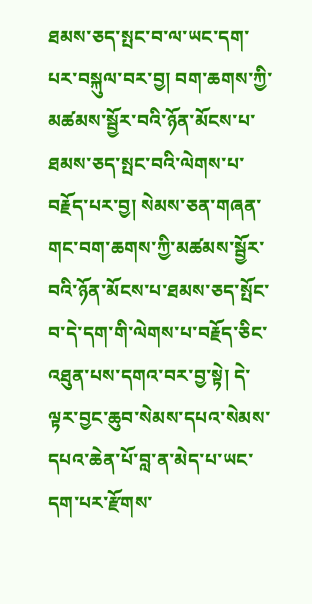ཐམས་ཅད་སྤང་བ་ལ་ཡང་དག་པར་བསྐུལ་བར་བྱ། བག་ཆགས་ཀྱི་མཚམས་སྦྱོར་བའི་ཉོན་མོངས་པ་ཐམས་ཅད་སྤང་བའི་ལེགས་པ་བརྗོད་པར་བྱ། སེམས་ཅན་གཞན་གང་བག་ཆགས་ཀྱི་མཚམས་སྦྱོར་བའི་ཉོན་མོངས་པ་ཐམས་ཅད་སྤོང་བ་དེ་དག་གི་ལེགས་པ་བརྗོད་ཅིང་འཐུན་པས་དགའ་བར་བྱ་སྟེ། དེ་ལྟར་བྱང་ཆུབ་སེམས་དཔའ་སེམས་དཔའ་ཆེན་པོ་བླ་ན་མེད་པ་ཡང་དག་པར་རྫོགས་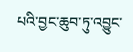པའི་བྱང་ཆུབ་ཏུ་འབྱུང་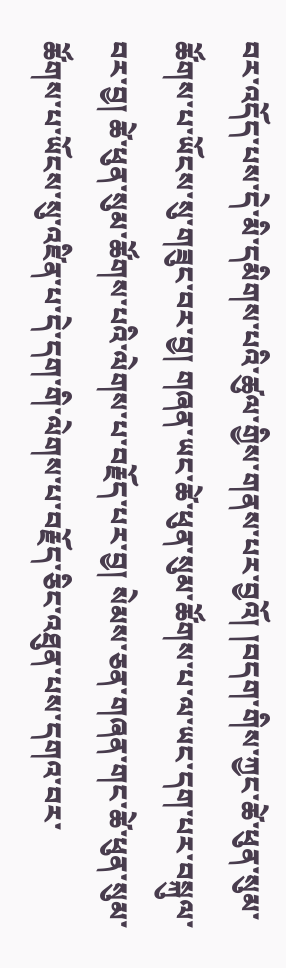བར་འདོད་པས་དེ་མི་དམིགས་པའི་ཚུལ་གྱིས་གནས་པར་བྱའོ། །བདག་གིས་ཀྱང་ཚེ་ཕུན་སུམ་ཚོགས་པ་ཡོངས་སུ་གཟུང་བར་བྱ། གཞན་ཡང་ཚེ་ཕུན་སུམ་ཚོགས་པ་ལ་ཡང་དག་པར་བསྐུལ་བར་བྱ། ཚེ་ཕུན་སུམ་ཚོགས་པའི་ལེགས་པ་བརྗོད་པར་བྱ། སེམས་ཅན་གཞན་གང་ཚེ་ཕུན་སུམ་ཚོགས་པ་ཡོངས་སུ་འཛིན་པ་དེ་དག་གི་ལེགས་པ་བརྗོད་ཅིང་འཐུན་པས་དགའ་བར་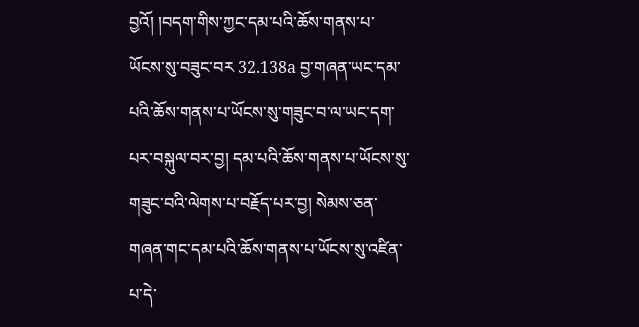བྱའོ། །བདག་གིས་ཀྱང་དམ་པའི་ཆོས་གནས་པ་ཡོངས་སུ་བཟུང་བར 32.138a བྱ་གཞན་ཡང་དམ་པའི་ཆོས་གནས་པ་ཡོངས་སུ་གཟུང་བ་ལ་ཡང་དག་པར་བསྐུལ་བར་བྱ། དམ་པའི་ཆོས་གནས་པ་ཡོངས་སུ་གཟུང་བའི་ལེགས་པ་བརྗོད་པར་བྱ། སེམས་ཅན་གཞན་གང་དམ་པའི་ཆོས་གནས་པ་ཡོངས་སུ་འཛིན་པ་དེ་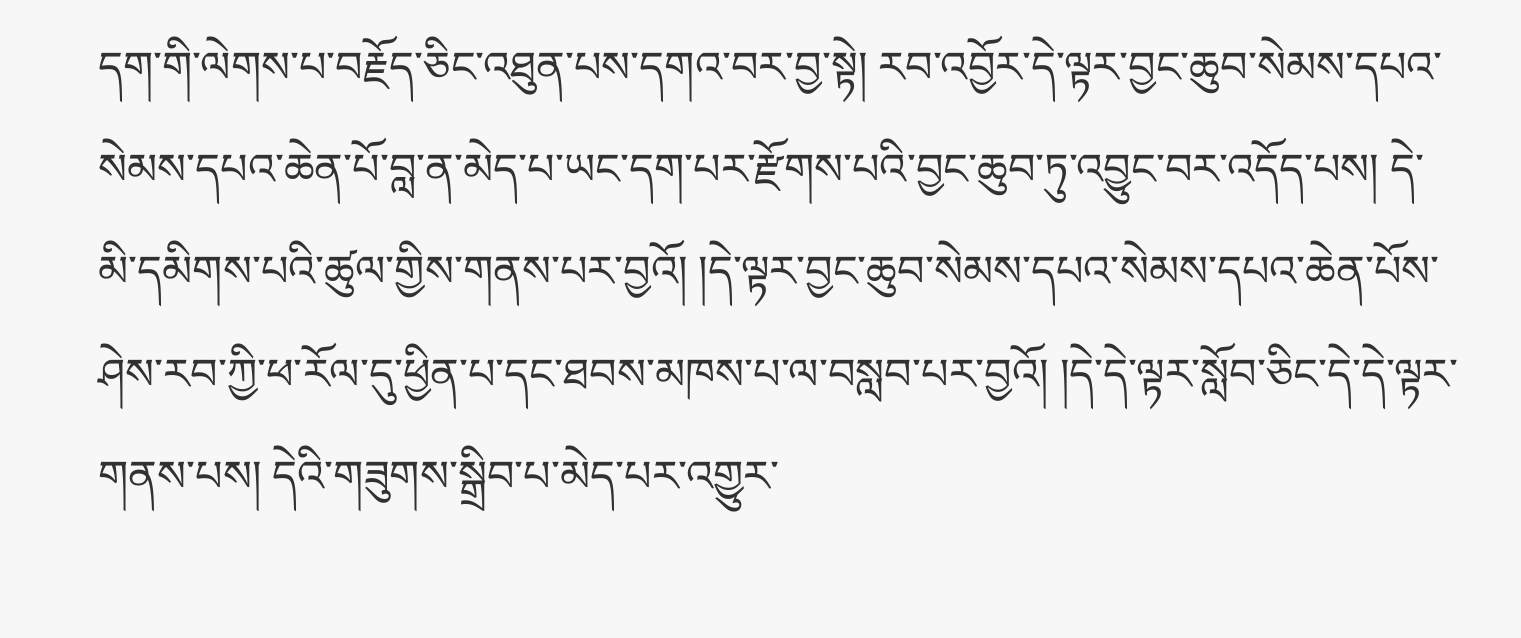དག་གི་ལེགས་པ་བརྗོད་ཅིང་འཐུན་པས་དགའ་བར་བྱ་སྟེ། རབ་འབྱོར་དེ་ལྟར་བྱང་ཆུབ་སེམས་དཔའ་སེམས་དཔའ་ཆེན་པོ་བླ་ན་མེད་པ་ཡང་དག་པར་རྫོགས་པའི་བྱང་ཆུབ་ཏུ་འབྱུང་བར་འདོད་པས། དེ་མི་དམིགས་པའི་ཚུལ་གྱིས་གནས་པར་བྱའོ། །དེ་ལྟར་བྱང་ཆུབ་སེམས་དཔའ་སེམས་དཔའ་ཆེན་པོས་ཤེས་རབ་ཀྱི་ཕ་རོལ་དུ་ཕྱིན་པ་དང་ཐབས་མཁས་པ་ལ་བསླབ་པར་བྱའོ། །དེ་དེ་ལྟར་སློབ་ཅིང་དེ་དེ་ལྟར་གནས་པས། དེའི་གཟུགས་སྒྲིབ་པ་མེད་པར་འགྱུར་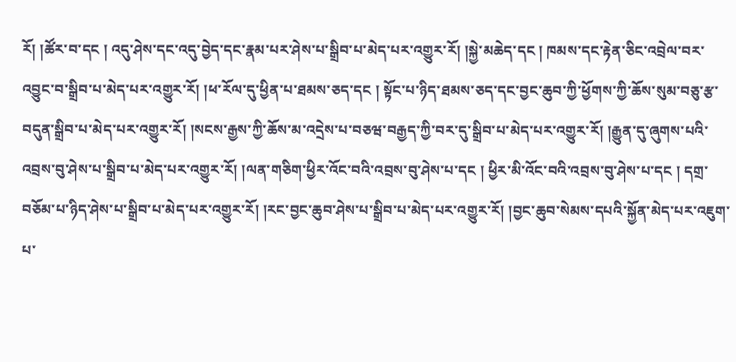རོ། །ཚོར་བ་དང ། འདུ་ཤེས་དང་འདུ་བྱེད་དང་རྣམ་པར་ཤེས་པ་སྒྲིབ་པ་མེད་པར་འགྱུར་རོ། །སྐྱེ་མཆེད་དང ། ཁམས་དང་རྟེན་ཅིང་འབྲེལ་བར་འབྱུང་བ་སྒྲིབ་པ་མེད་པར་འགྱུར་རོ། །ཕ་རོལ་དུ་ཕྱིན་པ་ཐམས་ཅད་དང ། སྟོང་པ་ཉིད་ཐམས་ཅད་དང་བྱང་ཆུབ་ཀྱི་ཕྱོགས་ཀྱི་ཆོས་སུམ་བཅུ་རྩ་བདུན་སྒྲིབ་པ་མེད་པར་འགྱུར་རོ། །སངས་རྒྱས་ཀྱི་ཆོས་མ་འདྲེས་པ་བཅཝ་བརྒྱད་ཀྱི་བར་དུ་སྒྲིབ་པ་མེད་པར་འགྱུར་རོ། །རྒྱུན་དུ་ཞུགས་པའི་འབྲས་བུ་ཤེས་པ་སྒྲིབ་པ་མེད་པར་འགྱུར་རོ། །ལན་གཅིག་ཕྱིར་འོང་བའི་འབྲས་བུ་ཤེས་པ་དང ། ཕྱིར་མི་འོང་བའི་འབྲས་བུ་ཤེས་པ་དང ། དགྲ་བཅོམ་པ་ཉིད་ཤེས་པ་སྒྲིབ་པ་མེད་པར་འགྱུར་རོ། །རང་བྱང་ཆུབ་ཤེས་པ་སྒྲིབ་པ་མེད་པར་འགྱུར་རོ། །བྱང་ཆུབ་སེམས་དཔའི་སྐྱོན་མེད་པར་འཇུག་པ་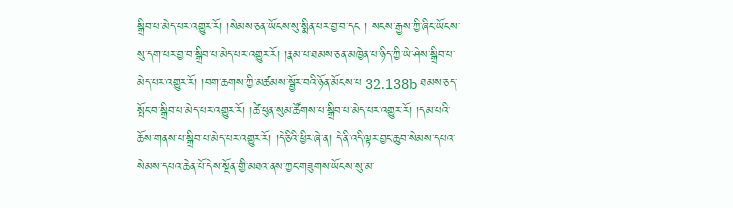སྒྲིབ་པ་མེད་པར་འགྱུར་རོ། །སེམས་ཅན་ཡོངས་སུ་སྨིན་པར་བྱ་བ་དང ། སངས་རྒྱས་ཀྱི་ཞིང་ཡོངས་སུ་དག་པར་བྱ་བ་སྒྲིབ་པ་མེད་པར་འགྱུར་རོ། །རྣམ་པ་ཐམས་ཅན་མཁྱེན་པ་ཉིད་ཀྱི་ཡེ་ཤེས་སྒྲིབ་པ་མེད་པར་འགྱུར་རོ། །བག་ཆགས་ཀྱི་མཚམས་སྦྱོར་བའི་ཉོན་མོངས་པ 32.138b ཐམས་ཅད་སྤོང་བ་སྒྲིབ་པ་མེད་པར་འགྱུར་རོ། །ཚེ་ཕུན་སུམ་ཚོགས་པ་སྒྲིབ་པ་མེད་པར་འགྱུར་རོ། །དམ་པའི་ཆོས་གནས་པ་སྒྲིབ་པ་མེད་པར་འགྱུར་རོ། །དེ་ཅིའི་ཕྱིར་ཞེ་ན། དེ་ནི་འདི་ལྟར་བྱང་ཆུབ་སེམས་དཔའ་སེམས་དཔའ་ཆེན་པོ་དེས་སྔོན་གྱི་མཐའ་ནས་ཀྱང་གཟུགས་ཡོངས་སུ་མ་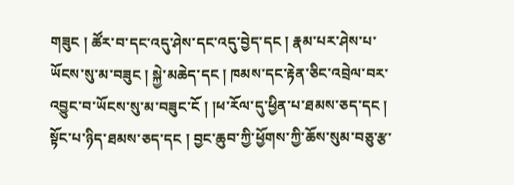གཟུང ། ཚོར་བ་དང་འདུ་ཤེས་དང་འདུ་བྱེད་དང ། རྣམ་པར་ཤེས་པ་ཡོངས་སུ་མ་བཟུང ། སྐྱེ་མཆེད་དང ། ཁམས་དང་རྟེན་ཅིང་འབྲེལ་བར་འབྱུང་བ་ཡོངས་སུ་མ་བཟུང་ངོ ། །ཕ་རོལ་དུ་ཕྱིན་པ་ཐམས་ཅད་དང ། སྟོང་པ་ཉིད་ཐམས་ཅད་དང ། བྱང་ཆུབ་ཀྱི་ཕྱོགས་ཀྱི་ཆོས་སུམ་བཅུ་རྩ་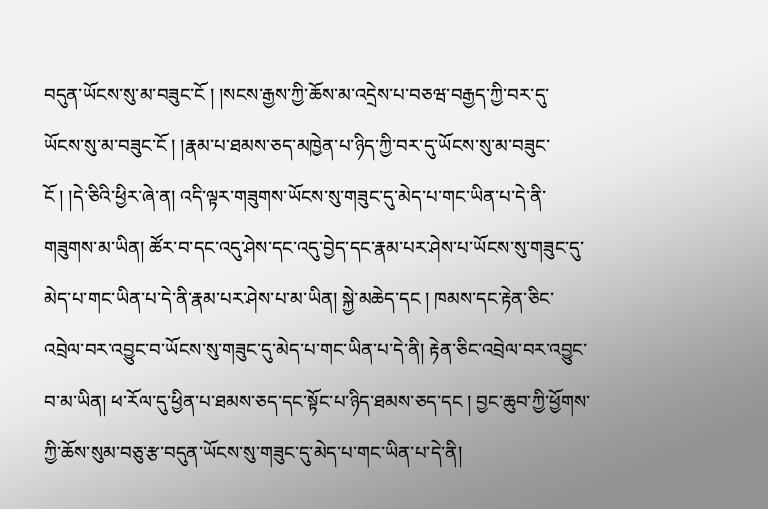བདུན་ཡོངས་སུ་མ་བཟུང་ངོ ། །སངས་རྒྱས་ཀྱི་ཆོས་མ་འདྲེས་པ་བཅཝ་བརྒྱད་ཀྱི་བར་དུ་ཡོངས་སུ་མ་བཟུང་ངོ ། །རྣམ་པ་ཐམས་ཅད་མཁྱེན་པ་ཉིད་ཀྱི་བར་དུ་ཡོངས་སུ་མ་བཟུང་ངོ ། །དེ་ཅིའི་ཕྱིར་ཞེ་ན། འདི་ལྟར་གཟུགས་ཡོངས་སུ་གཟུང་དུ་མེད་པ་གང་ཡིན་པ་དེ་ནི་གཟུགས་མ་ཡིན། ཚོར་བ་དང་འདུ་ཤེས་དང་འདུ་བྱེད་དང་རྣམ་པར་ཤེས་པ་ཡོངས་སུ་གཟུང་དུ་མེད་པ་གང་ཡིན་པ་དེ་ནི་རྣམ་པར་ཤེས་པ་མ་ཡིན། སྐྱེ་མཆེད་དང ། ཁམས་དང་རྟེན་ཅིང་འབྲེལ་བར་འབྱུང་བ་ཡོངས་སུ་གཟུང་དུ་མེད་པ་གང་ཡིན་པ་དེ་ནི། རྟེན་ཅིང་འབྲེལ་བར་འབྱུང་བ་མ་ཡིན། ཕ་རོལ་དུ་ཕྱིན་པ་ཐམས་ཅད་དང་སྟོང་པ་ཉིད་ཐམས་ཅད་དང ། བྱང་ཆུབ་ཀྱི་ཕྱོགས་ཀྱི་ཆོས་སུམ་བཅུ་རྩ་བདུན་ཡོངས་སུ་གཟུང་དུ་མེད་པ་གང་ཡིན་པ་དེ་ནི།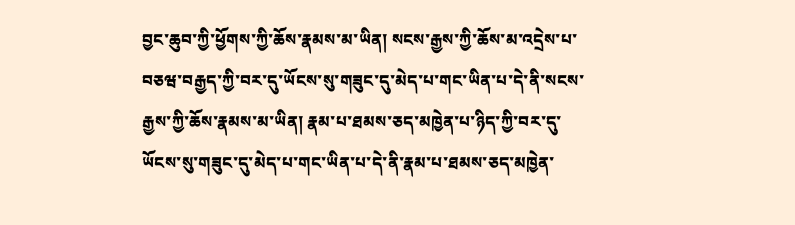བྱང་ཆུབ་ཀྱི་ཕྱོགས་ཀྱི་ཆོས་རྣམས་མ་ཡིན། སངས་རྒྱས་ཀྱི་ཆོས་མ་འདྲེས་པ་བཅཝ་བརྒྱད་ཀྱི་བར་དུ་ཡོངས་སུ་གཟུང་དུ་མེད་པ་གང་ཡིན་པ་དེ་ནི་སངས་རྒྱས་ཀྱི་ཆོས་རྣམས་མ་ཡིན། རྣམ་པ་ཐམས་ཅད་མཁྱེན་པ་ཉིད་ཀྱི་བར་དུ་ཡོངས་སུ་གཟུང་དུ་མེད་པ་གང་ཡིན་པ་དེ་ནི་རྣམ་པ་ཐམས་ཅད་མཁྱེན་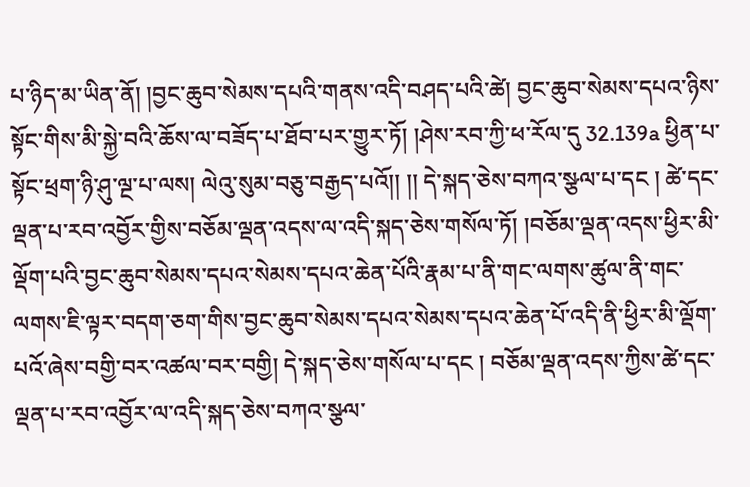པ་ཉིད་མ་ཡིན་ནོ། །བྱང་ཆུབ་སེམས་དཔའི་གནས་འདི་བཤད་པའི་ཚེ། བྱང་ཆུབ་སེམས་དཔའ་ཉིས་སྟོང་གིས་མི་སྐྱེ་བའི་ཆོས་ལ་བཟོད་པ་ཐོབ་པར་གྱུར་ཏོ། །ཤེས་རབ་ཀྱི་ཕ་རོལ་དུ 32.139a ཕྱིན་པ་སྟོང་ཕྲག་ཉི་ཤུ་ལྔ་པ་ལས། ལེའུ་སུམ་བཅུ་བརྒྱད་པའོ།། །། དེ་སྐད་ཅེས་བཀའ་སྩལ་པ་དང ། ཚེ་དང་ལྡན་པ་རབ་འབྱོར་གྱིས་བཅོམ་ལྡན་འདས་ལ་འདི་སྐད་ཅེས་གསོལ་ཏོ། །བཅོམ་ལྡན་འདས་ཕྱིར་མི་ལྡོག་པའི་བྱང་ཆུབ་སེམས་དཔའ་སེམས་དཔའ་ཆེན་པོའི་རྣམ་པ་ནི་གང་ལགས་ཚུལ་ནི་གང་ལགས་ཇི་ལྟར་བདག་ཅག་གིས་བྱང་ཆུབ་སེམས་དཔའ་སེམས་དཔའ་ཆེན་པོ་འདི་ནི་ཕྱིར་མི་ལྡོག་པའོ་ཞེས་བགྱི་བར་འཚལ་བར་བགྱི། དེ་སྐད་ཅེས་གསོལ་པ་དང ། བཅོམ་ལྡན་འདས་ཀྱིས་ཚེ་དང་ལྡན་པ་རབ་འབྱོར་ལ་འདི་སྐད་ཅེས་བཀའ་སྩལ་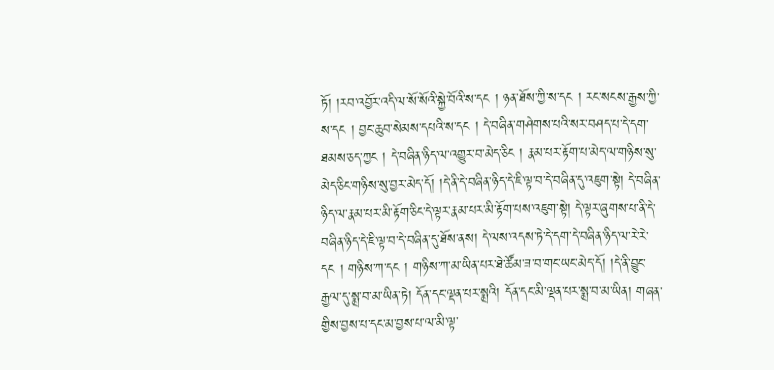ཏོ། །རབ་འབྱོར་འདི་ལ་སོ་སོའི་སྐྱེ་བོའི་ས་དང ། ཉན་ཐོས་ཀྱི་ས་དང ། རང་སངས་རྒྱས་ཀྱི་ས་དང ། བྱང་ཆུབ་སེམས་དཔའི་ས་དང ། དེ་བཞིན་གཤེགས་པའི་སར་བཤད་པ་དེ་དག་ཐམས་ཅད་ཀྱང ། དེ་བཞིན་ཉིད་ལ་འགྱུར་བ་མེད་ཅིང ། རྣམ་པར་རྟོག་པ་མེད་ལ་གཉིས་སུ་མེད་ཅིང་གཉིས་སུ་བྱར་མེད་དོ། །དེ་ནི་དེ་བཞིན་ཉིད་དེ་ཇི་ལྟ་བ་དེ་བཞིན་དུ་འཇུག་སྟེ། དེ་བཞིན་ཉིད་ལ་རྣམ་པར་མི་རྟོག་ཅིང་དེ་ལྟར་རྣམ་པར་མི་རྟོག་པས་འཇུག་སྟེ། དེ་ལྟར་ཞུགས་པ་ནི་དེ་བཞིན་ཉིད་དེ་ཇི་ལྟ་བ་དེ་བཞིན་དུ་ཐོས་ནས། དེ་ལས་འདས་ཏེ་དེ་དག་དེ་བཞིན་ཉིད་ལ་རེ་རེ་དང ། གཉིས་ཀ་དང ། གཉིས་ཀ་མ་ཡིན་པར་ཐེ་ཚོམ་ཟ་བ་གང་ཡང་མེད་དོ། །དེ་ནི་བྱུང་རྒྱལ་དུ་སྨྲ་བ་མ་ཡིན་ཏེ། དོན་དང་ལྡན་པར་སྨྲའི། དོན་དང་མི་ལྡན་པར་སྨྲ་བ་མ་ཡིན། གཞན་གྱིས་བྱས་པ་དང་མ་བྱས་པ་ལ་མི་ལྟ་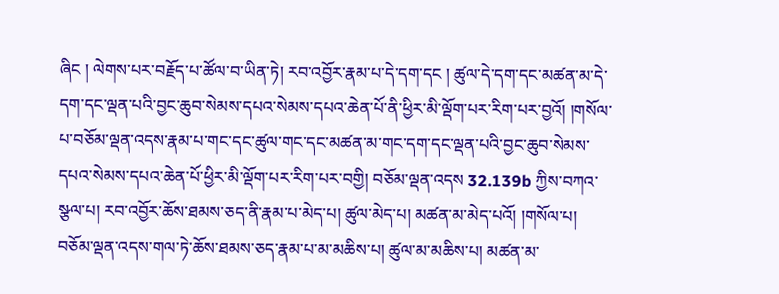ཞིང ། ལེགས་པར་བརྗོད་པ་ཚོལ་བ་ཡིན་ཏེ། རབ་འབྱོར་རྣམ་པ་དེ་དག་དང ། ཚུལ་དེ་དག་དང་མཚན་མ་དེ་དག་དང་ལྡན་པའི་བྱང་ཆུབ་སེམས་དཔའ་སེམས་དཔའ་ཆེན་པོ་ནི་ཕྱིར་མི་ལྡོག་པར་རིག་པར་བྱའོ། །གསོལ་པ་བཅོམ་ལྡན་འདས་རྣམ་པ་གང་དང་ཚུལ་གང་དང་མཚན་མ་གང་དག་དང་ལྡན་པའི་བྱང་ཆུབ་སེམས་དཔའ་སེམས་དཔའ་ཆེན་པོ་ཕྱིར་མི་ལྡོག་པར་རིག་པར་བགྱི། བཅོམ་ལྡན་འདས 32.139b ཀྱིས་བཀའ་སྩལ་པ། རབ་འབྱོར་ཆོས་ཐམས་ཅད་ནི་རྣམ་པ་མེད་པ། ཚུལ་མེད་པ། མཚན་མ་མེད་པའོ། །གསོལ་པ། བཅོམ་ལྡན་འདས་གལ་ཏེ་ཆོས་ཐམས་ཅད་རྣམ་པ་མ་མཆིས་པ། ཚུལ་མ་མཆིས་པ། མཚན་མ་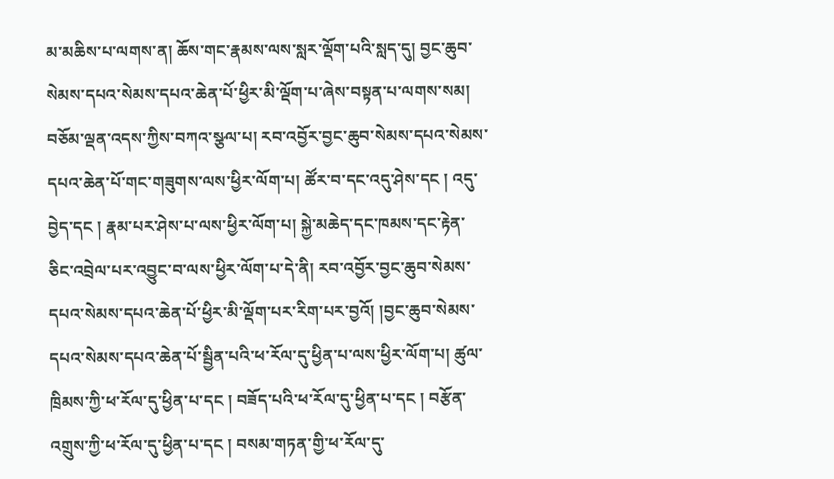མ་མཆིས་པ་ལགས་ན། ཆོས་གང་རྣམས་ལས་སླར་ལྡོག་པའི་སླད་དུ། བྱང་ཆུབ་སེམས་དཔའ་སེམས་དཔའ་ཆེན་པོ་ཕྱིར་མི་ལྡོག་པ་ཞེས་བསྟན་པ་ལགས་སམ། བཅོམ་ལྡན་འདས་ཀྱིས་བཀའ་སྩལ་པ། རབ་འབྱོར་བྱང་ཆུབ་སེམས་དཔའ་སེམས་དཔའ་ཆེན་པོ་གང་གཟུགས་ལས་ཕྱིར་ལོག་པ། ཚོར་བ་དང་འདུ་ཤེས་དང ། འདུ་བྱེད་དང ། རྣམ་པར་ཤེས་པ་ལས་ཕྱིར་ལོག་པ། སྐྱེ་མཆེད་དང་ཁམས་དང་རྟེན་ཅིང་འབྲེལ་པར་འབྱུང་བ་ལས་ཕྱིར་ལོག་པ་དེ་ནི། རབ་འབྱོར་བྱང་ཆུབ་སེམས་དཔའ་སེམས་དཔའ་ཆེན་པོ་ཕྱིར་མི་ལྡོག་པར་རིག་པར་བྱའོ། །བྱང་ཆུབ་སེམས་དཔའ་སེམས་དཔའ་ཆེན་པོ་སྦྱིན་པའི་ཕ་རོལ་དུ་ཕྱིན་པ་ལས་ཕྱིར་ལོག་པ། ཚུལ་ཁྲིམས་ཀྱི་ཕ་རོལ་དུ་ཕྱིན་པ་དང ། བཟོད་པའི་ཕ་རོལ་དུ་ཕྱིན་པ་དང ། བརྩོན་འགྲུས་ཀྱི་ཕ་རོལ་དུ་ཕྱིན་པ་དང ། བསམ་གཏན་གྱི་ཕ་རོལ་དུ་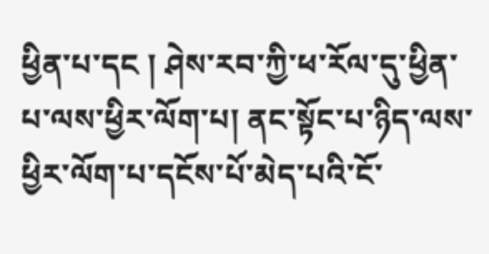ཕྱིན་པ་དང ། ཤེས་རབ་ཀྱི་ཕ་རོལ་དུ་ཕྱིན་པ་ལས་ཕྱིར་ལོག་པ། ནང་སྟོང་པ་ཉིད་ལས་ཕྱིར་ལོག་པ་དངོས་པོ་མེད་པའི་ངོ་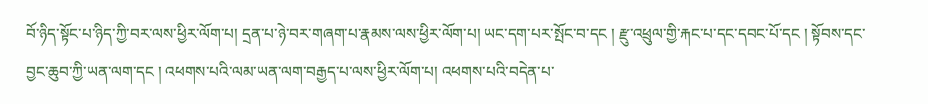བོ་ཉིད་སྟོང་པ་ཉིད་ཀྱི་བར་ལས་ཕྱིར་ལོག་པ། དྲན་པ་ཉེ་བར་གཞག་པ་རྣམས་ལས་ཕྱིར་ལོག་པ། ཡང་དག་པར་སྤོང་བ་དང ། རྫུ་འཕྲུལ་གྱི་རྐང་པ་དང་དབང་པོ་དང ། སྟོབས་དང་བྱང་ཆུབ་ཀྱི་ཡན་ལག་དང ། འཕགས་པའི་ལམ་ཡན་ལག་བརྒྱད་པ་ལས་ཕྱིར་ལོག་པ། འཕགས་པའི་བདེན་པ་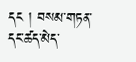དང ། བསམ་གཏན་དང་ཚད་མེད་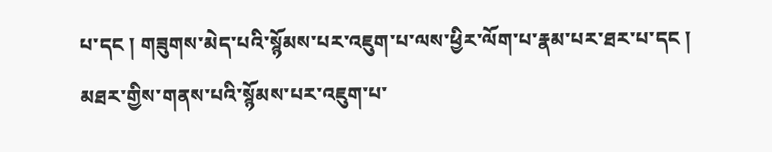པ་དང ། གཟུགས་མེད་པའི་སྙོམས་པར་འཇུག་པ་ལས་ཕྱིར་ལོག་པ་རྣམ་པར་ཐར་པ་དང ། མཐར་གྱིས་གནས་པའི་སྙོམས་པར་འཇུག་པ་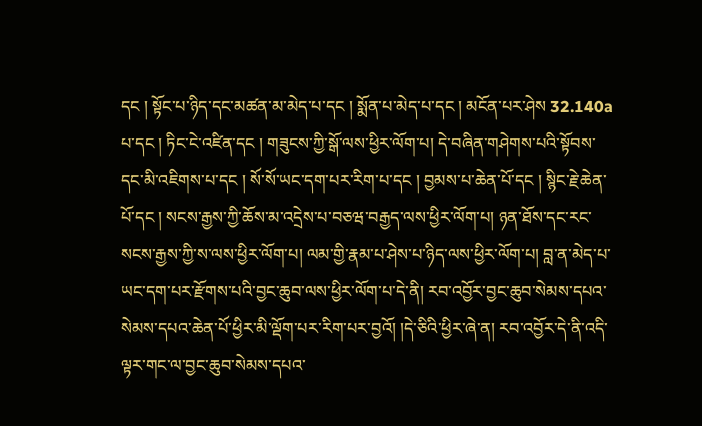དང ། སྟོང་པ་ཉིད་དང་མཚན་མ་མེད་པ་དང ། སྨོན་པ་མེད་པ་དང ། མངོན་པར་ཤེས 32.140a པ་དང ། ཏིང་ངེ་འཛིན་དང ། གཟུངས་ཀྱི་སྒོ་ལས་ཕྱིར་ལོག་པ། དེ་བཞིན་གཤེགས་པའི་སྟོབས་དང་མི་འཇིགས་པ་དང ། སོ་སོ་ཡང་དག་པར་རིག་པ་དང ། བྱམས་པ་ཆེན་པོ་དང ། སྙིང་རྗེ་ཆེན་པོ་དང ། སངས་རྒྱས་ཀྱི་ཆོས་མ་འདྲེས་པ་བཅཝ་བརྒྱད་ལས་ཕྱིར་ལོག་པ། ཉན་ཐོས་དང་རང་སངས་རྒྱས་ཀྱི་ས་ལས་ཕྱིར་ལོག་པ། ལམ་གྱི་རྣམ་པ་ཤེས་པ་ཉིད་ལས་ཕྱིར་ལོག་པ། བླ་ན་མེད་པ་ཡང་དག་པར་རྫོགས་པའི་བྱང་ཆུབ་ལས་ཕྱིར་ལོག་པ་དེ་ནི། རབ་འབྱོར་བྱང་ཆུབ་སེམས་དཔའ་སེམས་དཔའ་ཆེན་པོ་ཕྱིར་མི་ལྡོག་པར་རིག་པར་བྱའོ། །དེ་ཅིའི་ཕྱིར་ཞེ་ན། རབ་འབྱོར་དེ་ནི་འདི་ལྟར་གང་ལ་བྱང་ཆུབ་སེམས་དཔའ་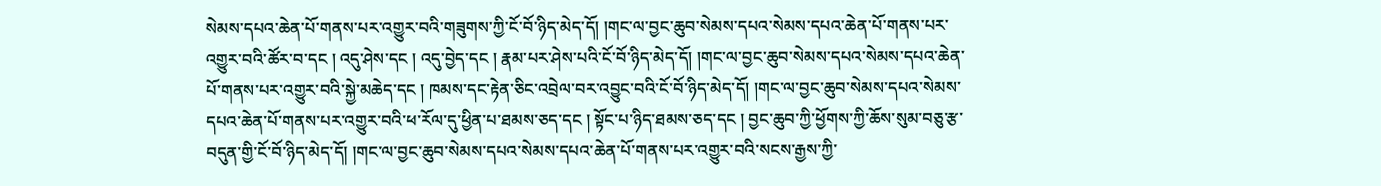སེམས་དཔའ་ཆེན་པོ་གནས་པར་འགྱུར་བའི་གཟུགས་ཀྱི་ངོ་བོ་ཉིད་མེད་དོ། །གང་ལ་བྱང་ཆུབ་སེམས་དཔའ་སེམས་དཔའ་ཆེན་པོ་གནས་པར་འགྱུར་བའི་ཚོར་བ་དང ། འདུ་ཤེས་དང ། འདུ་བྱེད་དང ། རྣམ་པར་ཤེས་པའི་ངོ་བོ་ཉིད་མེད་དོ། །གང་ལ་བྱང་ཆུབ་སེམས་དཔའ་སེམས་དཔའ་ཆེན་པོ་གནས་པར་འགྱུར་བའི་སྐྱེ་མཆེད་དང ། ཁམས་དང་རྟེན་ཅིང་འབྲེལ་བར་འབྱུང་བའི་ངོ་བོ་ཉིད་མེད་དོ། །གང་ལ་བྱང་ཆུབ་སེམས་དཔའ་སེམས་དཔའ་ཆེན་པོ་གནས་པར་འགྱུར་བའི་ཕ་རོལ་དུ་ཕྱིན་པ་ཐམས་ཅད་དང ། སྟོང་པ་ཉིད་ཐམས་ཅད་དང ། བྱང་ཆུབ་ཀྱི་ཕྱོགས་ཀྱི་ཆོས་སུམ་བཅུ་རྩ་བདུན་གྱི་ངོ་བོ་ཉིད་མེད་དོ། །གང་ལ་བྱང་ཆུབ་སེམས་དཔའ་སེམས་དཔའ་ཆེན་པོ་གནས་པར་འགྱུར་བའི་སངས་རྒྱས་ཀྱི་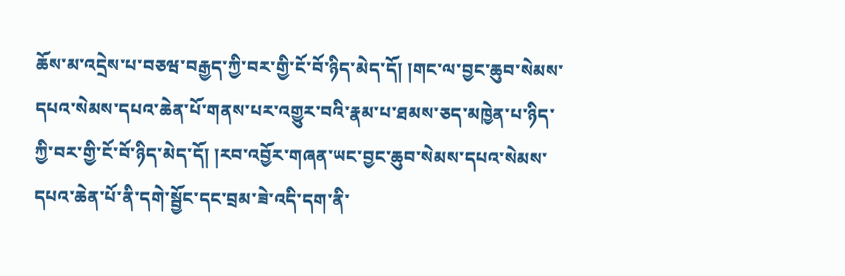ཆོས་མ་འདྲེས་པ་བཅཝ་བརྒྱད་ཀྱི་བར་གྱི་ངོ་བོ་ཉིད་མེད་དོ། །གང་ལ་བྱང་ཆུབ་སེམས་དཔའ་སེམས་དཔའ་ཆེན་པོ་གནས་པར་འགྱུར་བའི་རྣམ་པ་ཐམས་ཅད་མཁྱེན་པ་ཉིད་ཀྱི་བར་གྱི་ངོ་བོ་ཉིད་མེད་དོ། །རབ་འབྱོར་གཞན་ཡང་བྱང་ཆུབ་སེམས་དཔའ་སེམས་དཔའ་ཆེན་པོ་ནི་དགེ་སྦྱོང་དང་བྲམ་ཟེ་འདི་དག་ནི་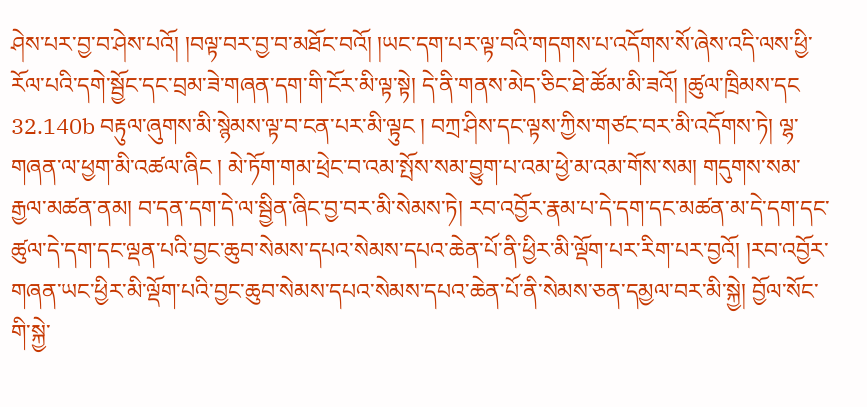ཤེས་པར་བྱ་བ་ཤེས་པའོ། །བལྟ་བར་བྱ་བ་མཐོང་བའོ། །ཡང་དག་པར་ལྟ་བའི་གདགས་པ་འདོགས་སོ་ཞེས་འདི་ལས་ཕྱི་རོལ་པའི་དགེ་སྦྱོང་དང་བྲམ་ཟེ་གཞན་དག་གི་ངོར་མི་ལྟ་སྟེ། དེ་ནི་གནས་མེད་ཅིང་ཐེ་ཚོམ་མི་ཟའོ། །ཚུལ་ཁྲིམས་དང 32.140b བརྟུལ་ཞུགས་མི་སྙེམས་ལྟ་བ་ངན་པར་མི་ལྟུང ། བཀྲ་ཤིས་དང་ལྟས་ཀྱིས་གཙང་བར་མི་འདོགས་ཏེ། ལྷ་གཞན་ལ་ཕྱག་མི་འཚལ་ཞིང ། མེ་ཏོག་གམ་ཕྲེང་བ་འམ་སྤོས་སམ་བྱུག་པ་འམ་ཕྱེ་མ་འམ་གོས་སམ། གདུགས་སམ་རྒྱལ་མཚན་ནམ། བ་དན་དག་དེ་ལ་སྦྱིན་ཞིང་བྱ་བར་མི་སེམས་ཏེ། རབ་འབྱོར་རྣམ་པ་དེ་དག་དང་མཚན་མ་དེ་དག་དང་ཚུལ་དེ་དག་དང་ལྡན་པའི་བྱང་ཆུབ་སེམས་དཔའ་སེམས་དཔའ་ཆེན་པོ་ནི་ཕྱིར་མི་ལྡོག་པར་རིག་པར་བྱའོ། །རབ་འབྱོར་གཞན་ཡང་ཕྱིར་མི་ལྡོག་པའི་བྱང་ཆུབ་སེམས་དཔའ་སེམས་དཔའ་ཆེན་པོ་ནི་སེམས་ཅན་དམྱལ་བར་མི་སྐྱེ། བྱོལ་སོང་གི་སྐྱེ་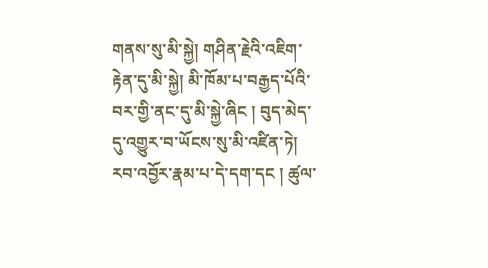གནས་སུ་མི་སྐྱེ། གཤིན་རྗེའི་འཇིག་རྟེན་དུ་མི་སྐྱེ། མི་ཁོམ་པ་བརྒྱད་པོའི་བར་གྱི་ནང་དུ་མི་སྐྱེ་ཞིང ། བུད་མེད་དུ་འགྱུར་བ་ཡོངས་སུ་མི་འཛིན་ཏེ། རབ་འབྱོར་རྣམ་པ་དེ་དག་དང ། ཚུལ་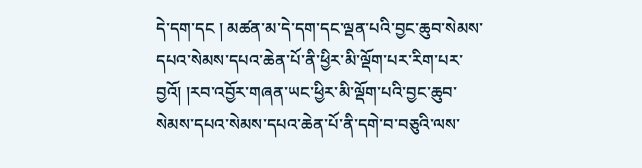དེ་དག་དང ། མཚན་མ་དེ་དག་དང་ལྡན་པའི་བྱང་ཆུབ་སེམས་དཔའ་སེམས་དཔའ་ཆེན་པོ་ནི་ཕྱིར་མི་ལྡོག་པར་རིག་པར་བྱའོ། །རབ་འབྱོར་གཞན་ཡང་ཕྱིར་མི་ལྡོག་པའི་བྱང་ཆུབ་སེམས་དཔའ་སེམས་དཔའ་ཆེན་པོ་ནི་དགེ་བ་བཅུའི་ལས་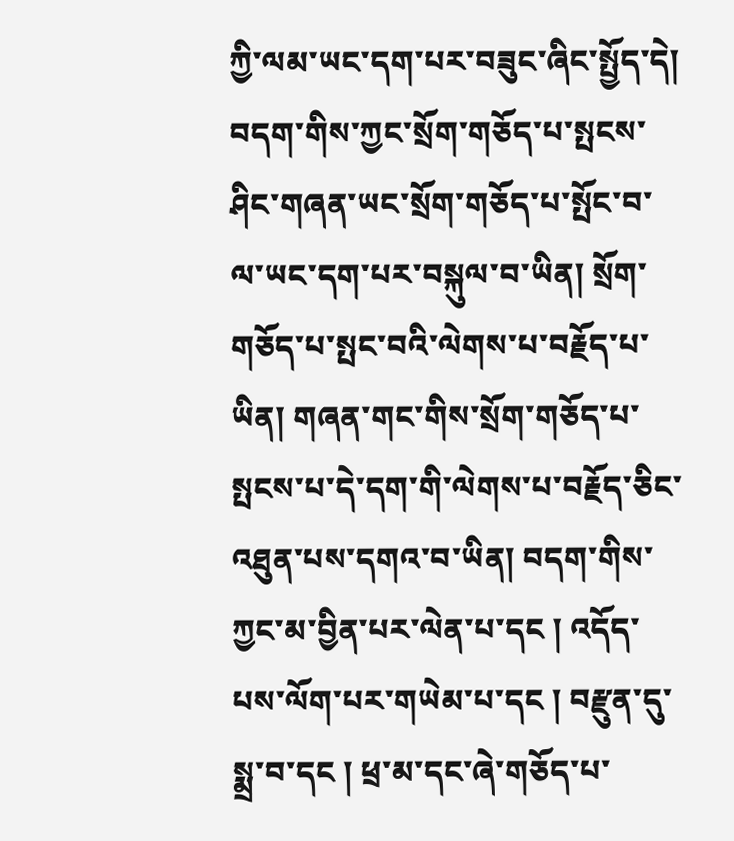ཀྱི་ལམ་ཡང་དག་པར་བཟུང་ཞིང་སྤྱོད་དེ། བདག་གིས་ཀྱང་སྲོག་གཅོད་པ་སྤངས་ཤིང་གཞན་ཡང་སྲོག་གཅོད་པ་སྤོང་བ་ལ་ཡང་དག་པར་བསྐུལ་བ་ཡིན། སྲོག་གཅོད་པ་སྤང་བའི་ལེགས་པ་བརྗོད་པ་ཡིན། གཞན་གང་གིས་སྲོག་གཅོད་པ་སྤངས་པ་དེ་དག་གི་ལེགས་པ་བརྗོད་ཅིང་འཐུན་པས་དགའ་བ་ཡིན། བདག་གིས་ཀྱང་མ་བྱིན་པར་ལེན་པ་དང ། འདོད་པས་ལོག་པར་གཡེམ་པ་དང ། བརྫུན་དུ་སྨྲ་བ་དང ། ཕྲ་མ་དང་ཞེ་གཅོད་པ་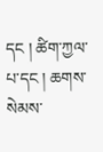དང ། ཚིག་ཀྱལ་པ་དང ། ཆགས་སེམས་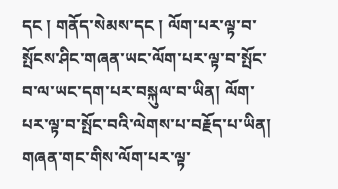དང ། གནོད་སེམས་དང ། ལོག་པར་ལྟ་བ་སྤོངས་ཤིང་གཞན་ཡང་ལོག་པར་ལྟ་བ་སྤོང་བ་ལ་ཡང་དག་པར་བསྐུལ་བ་ཡིན། ལོག་པར་ལྟ་བ་སྤོང་བའི་ལེགས་པ་བརྗོད་པ་ཡིན། གཞན་གང་གིས་ལོག་པར་ལྟ་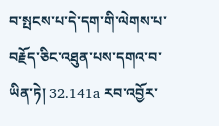བ་སྤངས་པ་དེ་དག་གི་ལེགས་པ་བརྗོད་ཅིང་འཐུན་པས་དགའ་བ་ཡིན་ཏེ། 32.141a རབ་འབྱོར་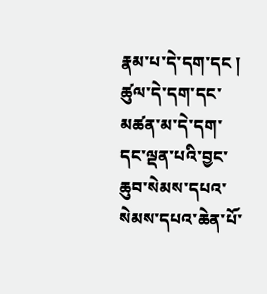རྣམ་པ་དེ་དག་དང ། ཚུལ་དེ་དག་དང་མཚན་མ་དེ་དག་དང་ལྡན་པའི་བྱང་ཆུབ་སེམས་དཔའ་སེམས་དཔའ་ཆེན་པོ་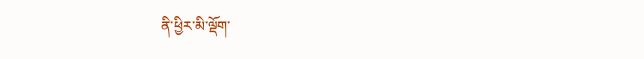ནི་ཕྱིར་མི་ལྡོག་